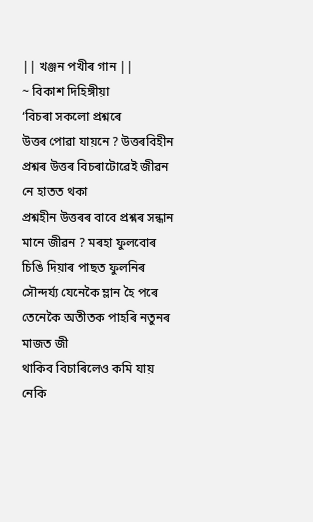|| খঞ্জন পখীৰ গান ||
~ বিকাশ দিহিঙ্গীয়া
‘বিচৰা সকলো প্ৰশ্নৰে
উত্তৰ পোৱা যায়নে ? উত্তৰবিহীন প্ৰশ্নৰ উত্তৰ বিচৰাটোৱেই জীৱন নে হাতত থকা
প্ৰশ্নহীন উত্তৰৰ বাবে প্ৰশ্নৰ সন্ধান মানে জীৱন ? মৰহা ফুলবোৰ চিঙি দিয়াৰ পাছত ফুলনিৰ সৌন্দৰ্য্য যেনেকৈ ম্লান হৈ পৰে তেনেকৈ অতীতক পাহৰি নতুনৰ মাজত জী
থাকিব বিচাৰিলেও কমি যায় নেকি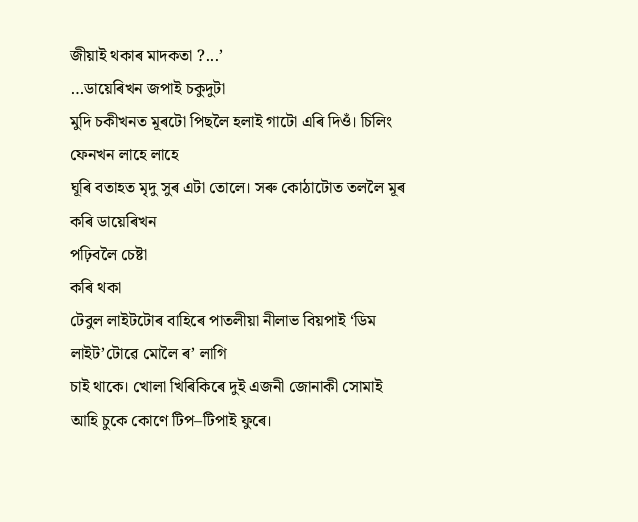জীয়াই থকাৰ মাদকতা ?...’
…ডায়েৰিখন জপাই চকুদুটা
মুদি চকীখনত মূৰটো পিছলৈ হলাই গাটো এৰি দিওঁ। চিলিং ফেনখন লাহে লাহে
ঘূৰি বতাহত মৃদু সুৰ এটা তোলে। সৰু কোঠাটোত তললৈ মূৰ কৰি ডায়েৰিখন
পঢ়িবলৈ চেষ্টা
কৰি থকা
টেবুল লাইটটোৰ বাহিৰে পাতলীয়া নীলাভ বিয়পাই ‘ডিম লাইট’টোৱে মোলৈ ৰ’ লাগি
চাই থাকে। খোলা খিৰিকিৰে দুই এজনী জোনাকী সোমাই আহি চুকে কোণে টিপ–টিপাই ফুৰে।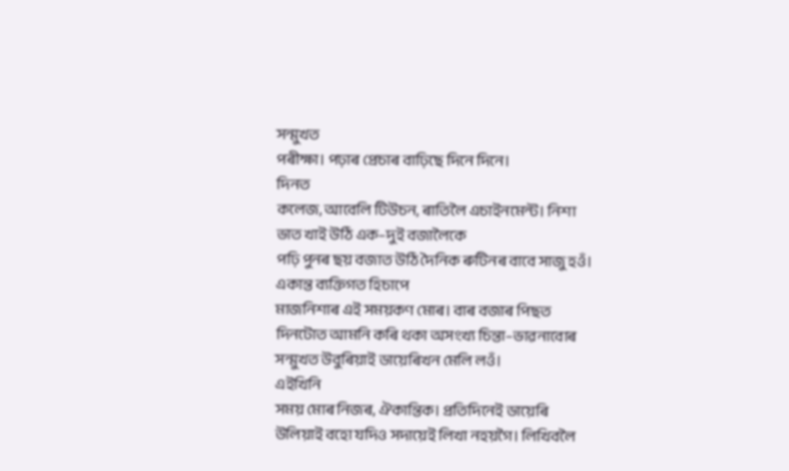সন্মুখত
পৰীক্ষা। পঢ়াৰ প্ৰেচাৰ বাঢ়িছে দিনে দিনে।
দিনত
কলেজ, আবেলি টিউচন, ৰাতিলৈ এচাইনমেন্ট। নিশা ভাত খাই উঠি এক–দুই বজালৈকে
পঢ়ি পুনৰ ছয় বজাত উঠি দৈনিক ৰুটিনৰ বাবে সাজু হওঁ। একান্ত ব্যক্তিগত হিচাপে
মাজনিশাৰ এই সময়কণ মোৰ। বাৰ বজাৰ পিছত দিনটোত আমনি কৰি থকা অসংখ্য চিন্তা–ভাৱনাবোৰ
সন্মুখত উবুৰিয়াই ডায়েৰিখন মেলি লওঁ।
এইখিনি
সময় মোৰ নিজৰ, ঐকান্তিক। প্ৰতিদিনেই ডায়েৰি উলিয়াই বহো যদিও সদায়েই লিখা নহয়গৈ। লিখিবলৈ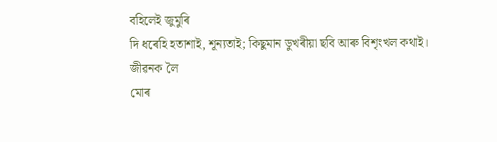বহিলেই জুমুৰি
দি ধৰেহি হতাশাই, শূন্যতাই; কিছুমান ডুখৰীয়া ছবি আৰু বিশৃংখল কথাই।
জীৱনক লৈ
মোৰ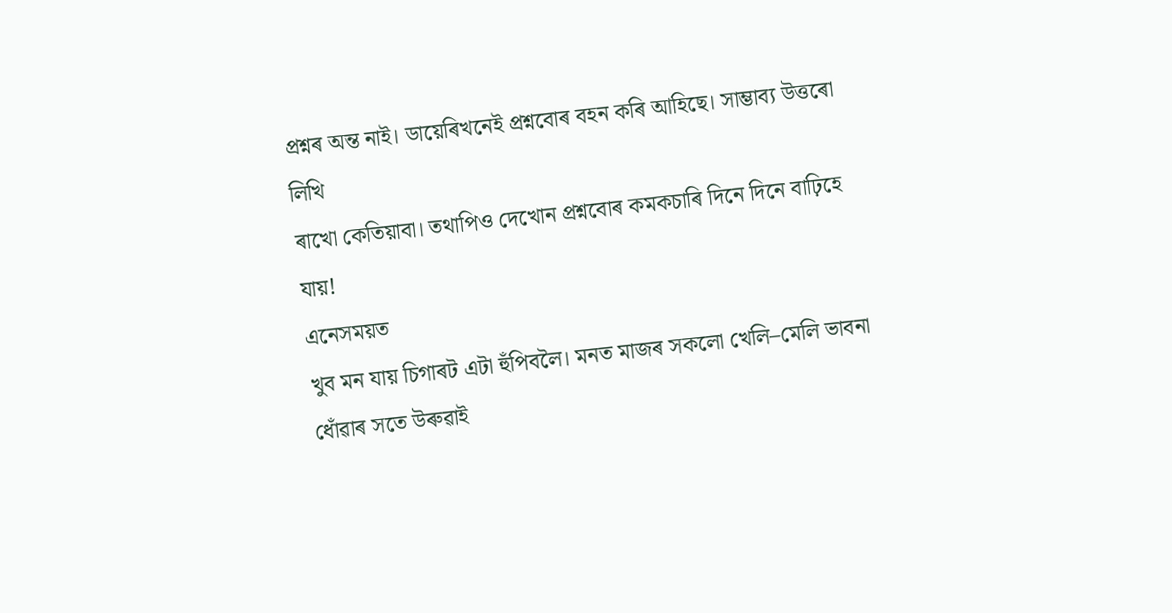প্ৰশ্নৰ অন্ত নাই। ডায়েৰিখনেই প্ৰশ্নবোৰ বহন কৰি আহিছে। সাম্ভাব্য উত্তৰো লিখি
ৰাখো কেতিয়াবা। তথাপিও দেখোন প্ৰশ্নবোৰ কমকচাৰি দিনে দিনে বাঢ়িহে যায়!
এনেসময়ত
খুব মন যায় চিগাৰট এটা হুঁপিবলৈ। মনত মাজৰ সকলো খেলি–মেলি ভাবনা
ধোঁৱাৰ সতে উৰুৱাই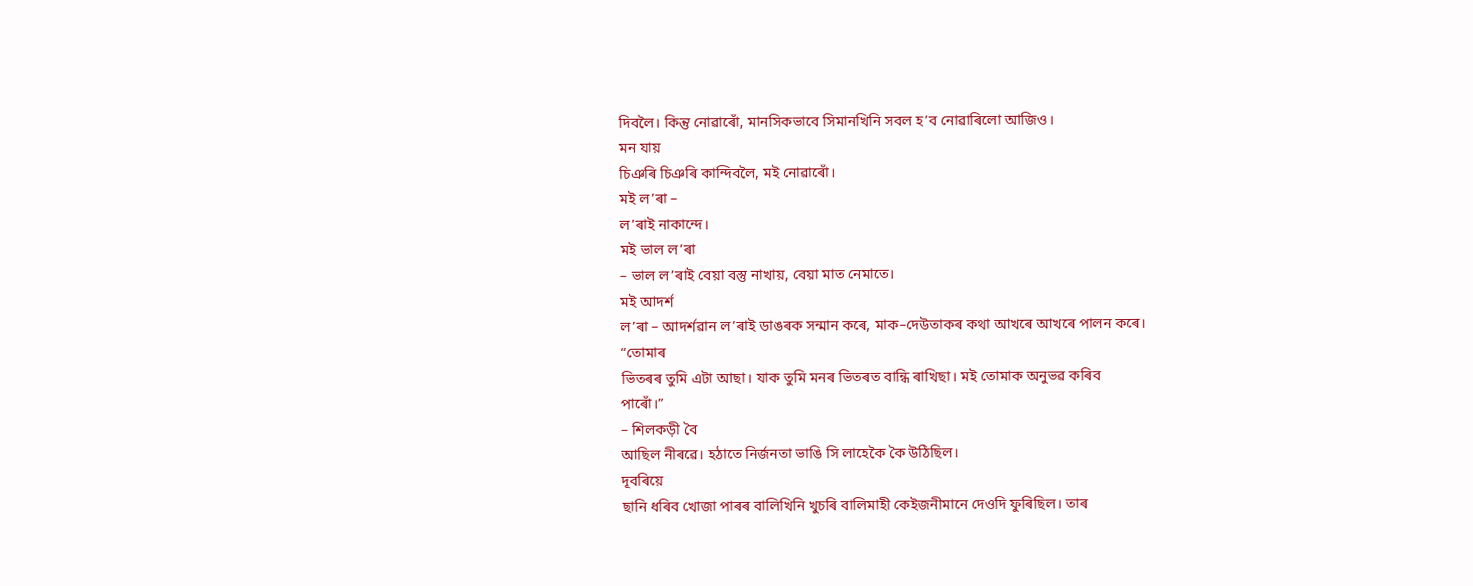দিবলৈ। কিন্তু নোৱাৰোঁ, মানসিকভাবে সিমানখিনি সবল হ’ব নোৱাৰিলো আজিও।
মন যায়
চিঞৰি চিঞৰি কান্দিবলৈ, মই নোৱাৰোঁ।
মই ল’ৰা –
ল’ৰাই নাকান্দে।
মই ভাল ল’ৰা
– ভাল ল’ৰাই বেয়া বস্তু নাখায়, বেয়া মাত নেমাতে।
মই আদৰ্শ
ল’ৰা – আদৰ্শৱান ল’ৰাই ডাঙৰক সন্মান কৰে, মাক–দেউতাকৰ কথা আখৰে আখৰে পালন কৰে।
“তোমাৰ
ভিতৰৰ তুমি এটা আছা। যাক তুমি মনৰ ভিতৰত বান্ধি ৰাখিছা। মই তোমাক অনুভৱ কৰিব
পাৰোঁ।”
– শিলকড়ী বৈ
আছিল নীৰৱে। হঠাতে নিৰ্জনতা ভাঙি সি লাহেকৈ কৈ উঠিছিল।
দূবৰিয়ে
ছানি ধৰিব খোজা পাৰৰ বালিখিনি খুচৰি বালিমাহী কেইজনীমানে দেওদি ফুৰিছিল। তাৰ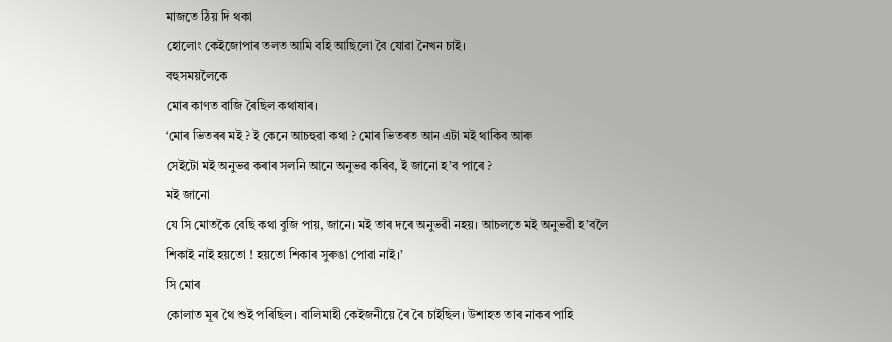মাজতে ঠিয় দি থকা
হোলোং কেইজোপাৰ তলত আমি বহি আছিলো বৈ যোৱা নৈখন চাই।
বহুসময়লৈকে
মোৰ কাণত বাজি ৰৈছিল কথাষাৰ।
‘মোৰ ভিতৰৰ মই ? ই কেনে আচহুৱা কথা ? মোৰ ভিতৰত আন এটা মই থাকিব আৰু
সেইটো মই অনুভৱ কৰাৰ সলনি আনে অনুভৱ কৰিব, ই জানো হ’ব পাৰে ?
মই জানো
যে সি মোতকৈ বেছি কথা বুজি পায়, জানে। মই তাৰ দৰে অনুভৱী নহয়। আচলতে মই অনুভৱী হ’বলৈ
শিকাই নাই হয়তো ! হয়তো শিকাৰ সুৰুঙা পোৱা নাই।’
সি মোৰ
কোলাত মূৰ থৈ শুই পৰিছিল। বালিমাহী কেইজনীয়ে ৰৈ ৰৈ চাইছিল। উশাহত তাৰ নাকৰ পাহি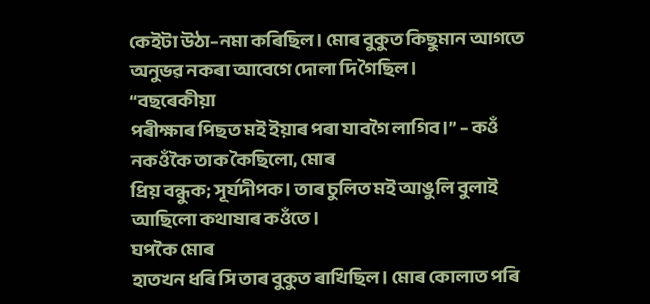কেইটা উঠা–নমা কৰিছিল। মোৰ বুকুত কিছুমান আগতে অনুভৱ নকৰা আবেগে দোলা দি গৈছিল।
“বছৰেকীয়া
পৰীক্ষাৰ পিছত মই ইয়াৰ পৰা যাবগৈ লাগিব।” – কওঁ নকওঁকৈ তাক কৈছিলো, মোৰ
প্ৰিয় বন্ধুক; সূৰ্যদীপক। তাৰ চুলিত মই আঙুলি বুলাই আছিলো কথাষাৰ কওঁতে।
ঘপকৈ মোৰ
হাতখন ধৰি সি তাৰ বুকুত ৰাখিছিল। মোৰ কোলাত পৰি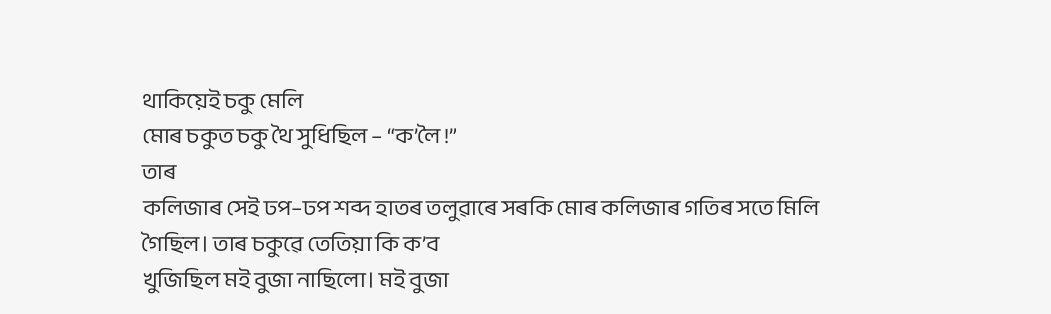থাকিয়েই চকু মেলি
মোৰ চকুত চকু থৈ সুধিছিল – “ক’লৈ !”
তাৰ
কলিজাৰ সেই ঢপ–ঢপ শব্দ হাতৰ তলুৱাৰে সৰকি মোৰ কলিজাৰ গতিৰ সতে মিলি গৈছিল। তাৰ চকুৱে তেতিয়া কি ক’ব
খুজিছিল মই বুজা নাছিলো। মই বুজা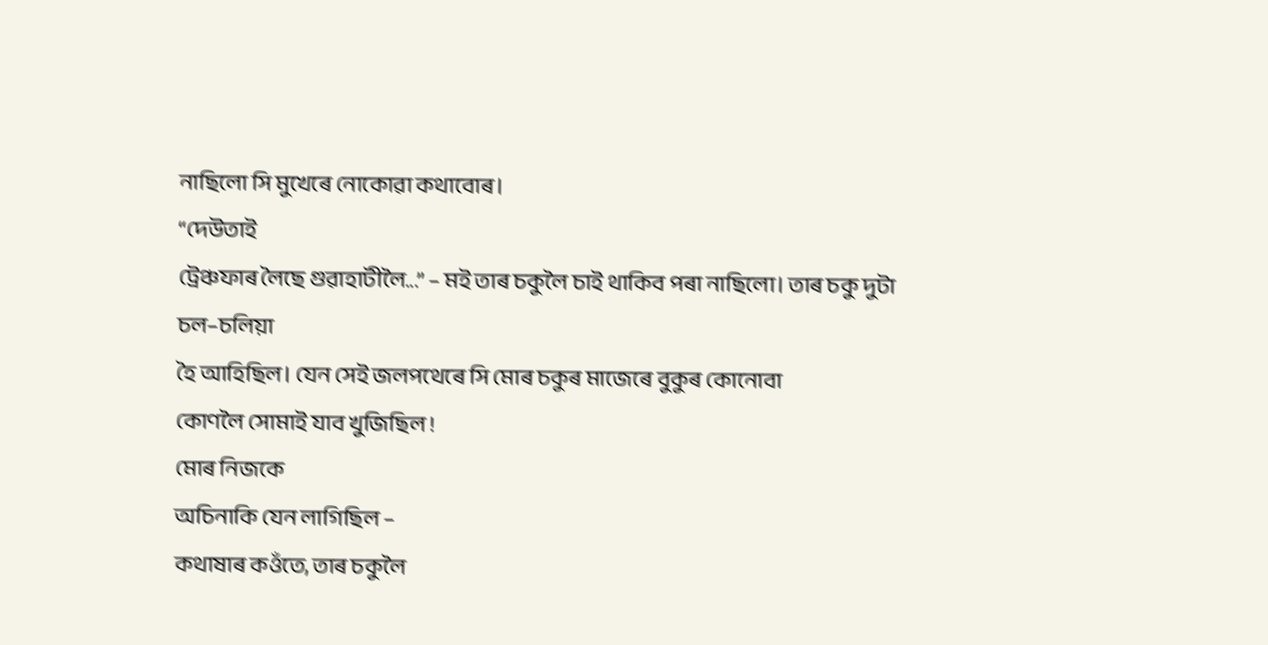নাছিলো সি মুখেৰে নোকোৱা কথাবোৰ।
“দেউতাই
ট্ৰেঞ্চফাৰ লৈছে গুৱাহাটীলৈ...” – মই তাৰ চকুলৈ চাই থাকিব পৰা নাছিলো। তাৰ চকু দুটা চল–চলিয়া
হৈ আহিছিল। যেন সেই জলপথেৰে সি মোৰ চকুৰ মাজেৰে বুকুৰ কোনোবা
কোণলৈ সোমাই যাব খুজিছিল !
মোৰ নিজকে
অচিনাকি যেন লাগিছিল –
কথাষাৰ কওঁতে, তাৰ চকুলৈ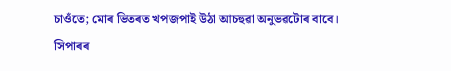চাওঁতে; মোৰ ভিতৰত খপজপাই উঠা আচহুৱা অনুভৱটোৰ বাবে।
সিপাৰৰ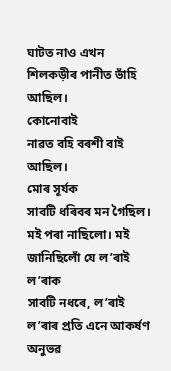ঘাটত নাও এখন শিলকড়ীৰ পানীত ভাঁহি আছিল।
কোনোবাই
নাৱত বহি বৰশী বাই আছিল।
মোৰ সূৰ্যক
সাবটি ধৰিবৰ মন গৈছিল। মই পৰা নাছিলো। মই জানিছিলোঁ যে ল’ৰাই ল’ৰাক
সাবটি নধৰে, ল’ৰাই ল’ৰাৰ প্ৰতি এনে আকৰ্ষণ অনুভৱ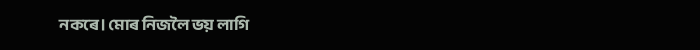নকৰে। মোৰ নিজলৈ ভয় লাগি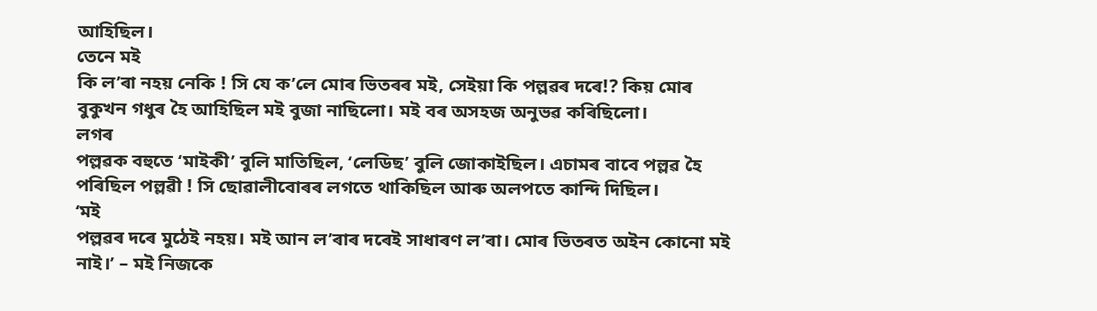আহিছিল।
তেনে মই
কি ল’ৰা নহয় নেকি ! সি যে ক’লে মোৰ ভিতৰৰ মই, সেইয়া কি পল্লৱৰ দৰে!? কিয় মোৰ
বুকুখন গধুৰ হৈ আহিছিল মই বুজা নাছিলো। মই বৰ অসহজ অনুভৱ কৰিছিলো।
লগৰ
পল্লৱক বহুতে ‘মাইকী’ বুলি মাতিছিল, ‘লেডিছ’ বুলি জোকাইছিল। এচামৰ বাবে পল্লৱ হৈ
পৰিছিল পল্লৱী ! সি ছোৱালীবোৰৰ লগতে থাকিছিল আৰু অলপতে কান্দি দিছিল।
‘মই
পল্লৱৰ দৰে মুঠেই নহয়। মই আন ল’ৰাৰ দৰেই সাধাৰণ ল’ৰা। মোৰ ভিতৰত অইন কোনো মই
নাই।’ – মই নিজকে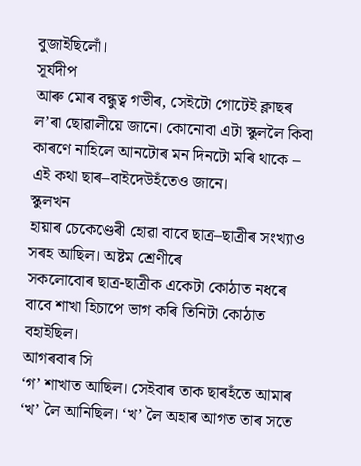বুজাইছিলোঁ।
সূৰ্যদীপ
আৰু মোৰ বন্ধুত্ব গভীৰ, সেইটো গোটেই ক্লাছৰ ল’ৰা ছোৱালীয়ে জানে। কোনোবা এটা স্কুললৈ কিবা
কাৰণে নাহিলে আনটোৰ মন দিনটো মৰি থাকে – এই কথা ছাৰ–বাইদেউহঁতেও জানে।
স্কুলখন
হায়াৰ চেকেণ্ডেৰী হোৱা বাবে ছাত্ৰ–ছাত্ৰীৰ সংখ্যাও সৰহ আছিল। অষ্টম শ্ৰেণীৰে
সকলোবোৰ ছাত্ৰ-ছাত্ৰীক একেটা কোঠাত নধৰে বাবে শাখা হিচাপে ভাগ কৰি তিনিটা কোঠাত
বহাইছিল।
আগৰবাৰ সি
‘গ’ শাখাত আছিল। সেইবাৰ তাক ছাৰহঁতে আমাৰ ‘খ’ লৈ আনিছিল। ‘খ’ লৈ অহাৰ আগত তাৰ সতে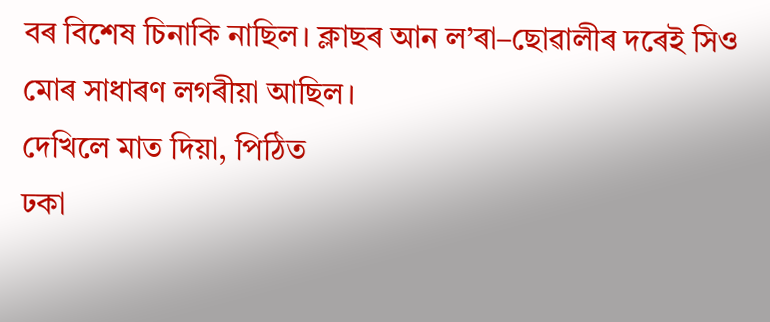বৰ বিশেষ চিনাকি নাছিল। ক্লাছৰ আন ল’ৰা–ছোৱালীৰ দৰেই সিও মোৰ সাধাৰণ লগৰীয়া আছিল।
দেখিলে মাত দিয়া, পিঠিত
ঢকা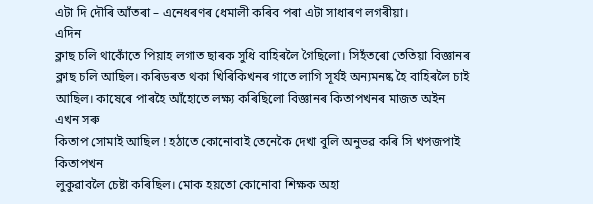এটা দি দৌৰি আঁতৰা – এনেধৰণৰ ধেমালী কৰিব পৰা এটা সাধাৰণ লগৰীয়া।
এদিন
ক্লাছ চলি থাকোঁতে পিয়াহ লগাত ছাৰক সুধি বাহিৰলৈ গৈছিলো। সিহঁতৰো তেতিয়া বিজ্ঞানৰ
ক্লাছ চলি আছিল। কৰিডৰত থকা খিৰিকিখনৰ গাতে লাগি সূৰ্যই অন্যমনষ্ক হৈ বাহিৰলৈ চাই
আছিল। কাষেৰে পাৰহৈ আঁহোতে লক্ষ্য কৰিছিলো বিজ্ঞানৰ কিতাপখনৰ মাজত অইন এখন সৰু
কিতাপ সোমাই আছিল ! হঠাতে কোনোবাই তেনেকৈ দেখা বুলি অনুভৱ কৰি সি খপজপাই কিতাপখন
লুকুৱাবলৈ চেষ্টা কৰিছিল। মোক হয়তো কোনোবা শিক্ষক অহা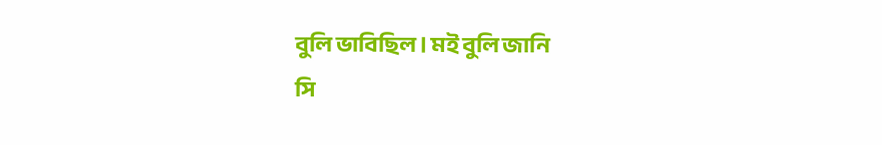বুলি ভাবিছিল। মই বুলি জানি
সি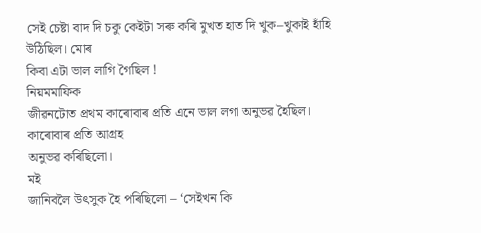সেই চেষ্টা বাদ দি চকু কেইটা সৰু কৰি মুখত হাত দি খুক–খুকাই হাঁহি উঠিছিল। মোৰ
কিবা এটা ভাল লাগি গৈছিল !
নিয়মমাফিক
জীৱনটোত প্ৰথম কাৰোবাৰ প্ৰতি এনে ভাল লগা অনুভৱ হৈছিল। কাৰোবাৰ প্ৰতি আগ্ৰহ
অনুভৱ কৰিছিলো।
মই
জানিবলৈ উৎসুক হৈ পৰিছিলো – ‘সেইখন কি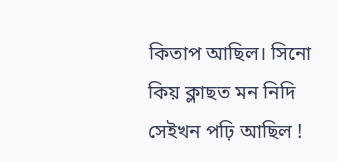কিতাপ আছিল। সিনো কিয় ক্লাছত মন নিদি
সেইখন পঢ়ি আছিল !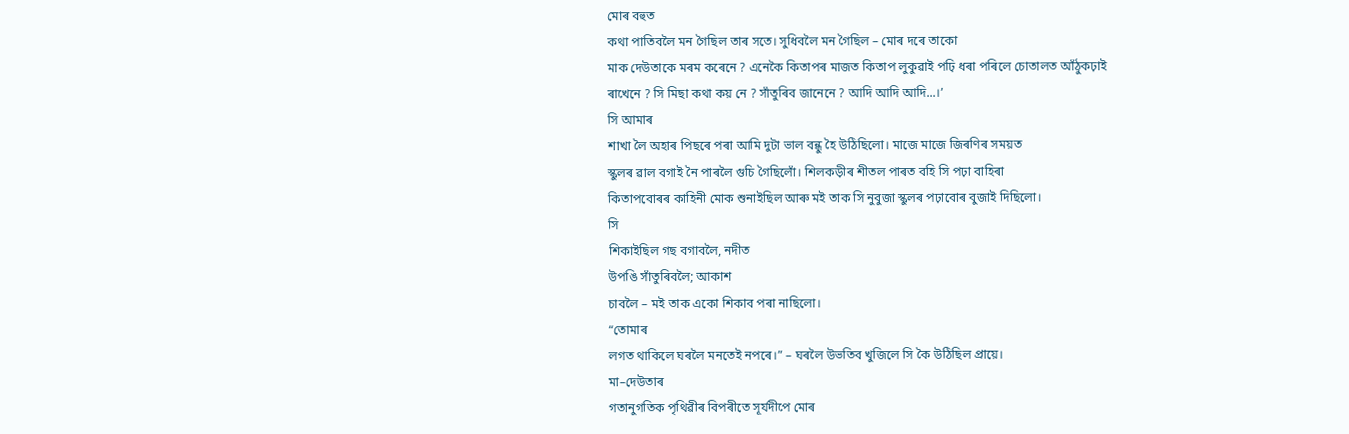মোৰ বহুত
কথা পাতিবলৈ মন গৈছিল তাৰ সতে। সুধিবলৈ মন গৈছিল – মোৰ দৰে তাকো
মাক দেউতাকে মৰম কৰেনে ? এনেকৈ কিতাপৰ মাজত কিতাপ লুকুৱাই পঢ়ি ধৰা পৰিলে চোতালত আঁঠুকঢ়াই
ৰাখেনে ? সি মিছা কথা কয় নে ? সাঁতুৰিব জানেনে ? আদি আদি আদি...।’
সি আমাৰ
শাখা লৈ অহাৰ পিছৰে পৰা আমি দুটা ভাল বন্ধু হৈ উঠিছিলো। মাজে মাজে জিৰণিৰ সময়ত
স্কুলৰ ৱাল বগাই নৈ পাৰলৈ গুচি গৈছিলোঁ। শিলকড়ীৰ শীতল পাৰত বহি সি পঢ়া বাহিৰা
কিতাপবোৰৰ কাহিনী মোক শুনাইছিল আৰু মই তাক সি নুবুজা স্কুলৰ পঢ়াবোৰ বুজাই দিছিলো।
সি
শিকাইছিল গছ বগাবলৈ, নদীত
উপঙি সাঁতুৰিবলৈ; আকাশ
চাবলৈ – মই তাক একো শিকাব পৰা নাছিলো।
“তোমাৰ
লগত থাকিলে ঘৰলৈ মনতেই নপৰে।” – ঘৰলৈ উভতিব খুজিলে সি কৈ উঠিছিল প্ৰায়ে।
মা–দেউতাৰ
গতানুগতিক পৃথিৱীৰ বিপৰীতে সূৰ্যদীপে মোৰ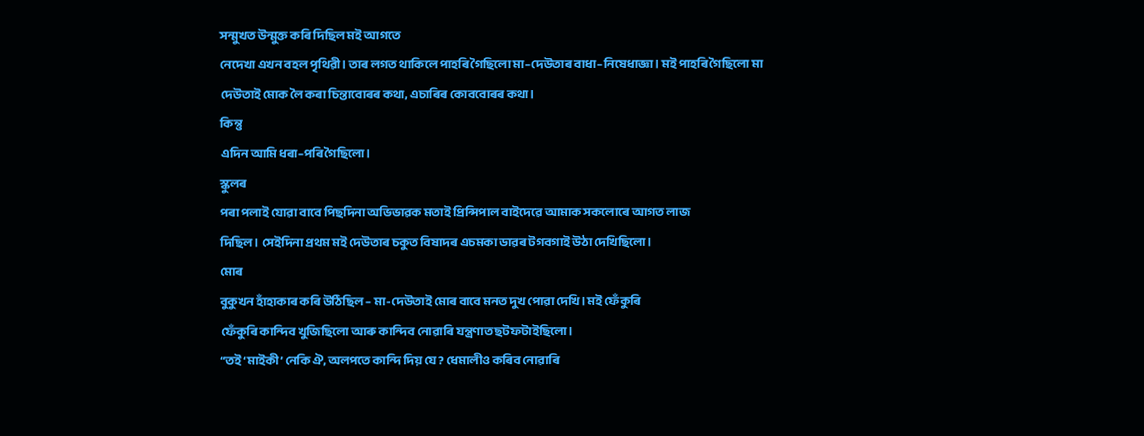সন্মুখত উন্মুক্ত কৰি দিছিল মই আগতে
নেদেখা এখন বহল পৃথিৱী। তাৰ লগত থাকিলে পাহৰি গৈছিলো মা–দেউতাৰ বাধা–নিষেধাজ্ঞা। মই পাহৰি গৈছিলো মা
দেউতাই মোক লৈ কৰা চিন্তাবোৰৰ কথা, এচাৰিৰ কোববোৰৰ কথা।
কিন্তু
এদিন আমি ধৰা–পৰি গৈছিলো।
স্কুলৰ
পৰা পলাই যোৱা বাবে পিছদিনা অভিভাৱক মতাই প্ৰিন্সিপাল বাইদেৱে আমাক সকলোৰে আগত লাজ
দিছিল। সেইদিনা প্ৰথম মই দেউতাৰ চকুত বিষাদৰ এচমকা ডাৱৰ টগবগাই উঠা দেখিছিলো।
মোৰ
বুকুখন হাঁহাকাৰ কৰি উঠিছিল – মা-দেউতাই মোৰ বাবে মনত দুখ পোৱা দেখি। মই ফেঁকুৰি
ফেঁকুৰি কান্দিব খুজিছিলো আৰু কান্দিব নোৱাৰি যন্ত্ৰণাত ছটফটাইছিলো।
“তই ‘মাইকী’ নেকি ঐ, অলপতে কান্দি দিয় যে ? ধেমালীও কৰিব নোৱাৰি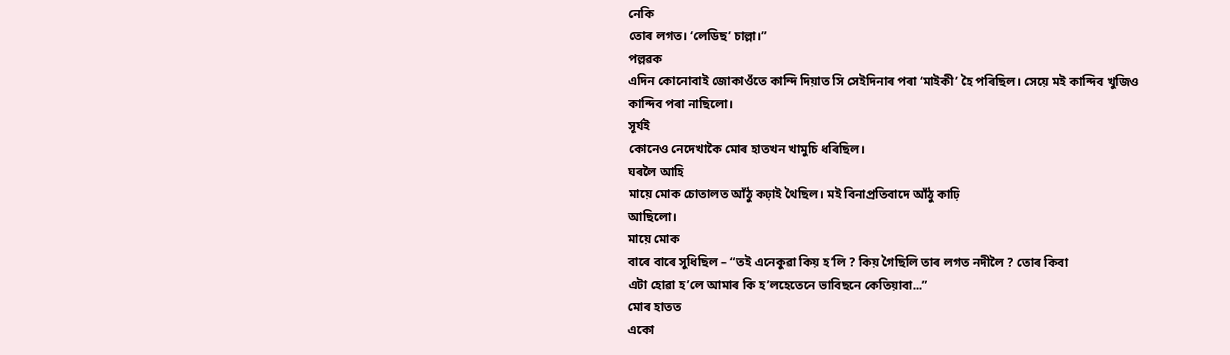নেকি
তোৰ লগত। ‘লেডিছ’ চাল্লা।”
পল্লৱক
এদিন কোনোবাই জোকাওঁতে কান্দি দিয়াত সি সেইদিনাৰ পৰা ‘মাইকী’ হৈ পৰিছিল। সেয়ে মই কান্দিব খুজিও
কান্দিব পৰা নাছিলো।
সূৰ্যই
কোনেও নেদেখাকৈ মোৰ হাতখন খামুচি ধৰিছিল।
ঘৰলৈ আহি
মায়ে মোক চোতালত আঁঠু কঢ়াই থৈছিল। মই বিনাপ্ৰতিবাদে আঁঠু কাঢ়ি
আছিলো।
মায়ে মোক
বাৰে বাৰে সুধিছিল – “তই এনেকুৱা কিয় হ’লি ? কিয় গৈছিলি তাৰ লগত নদীলৈ ? তোৰ কিবা
এটা হোৱা হ’লে আমাৰ কি হ’লহেতেনে ভাবিছনে কেতিয়াবা...”
মোৰ হাতত
একো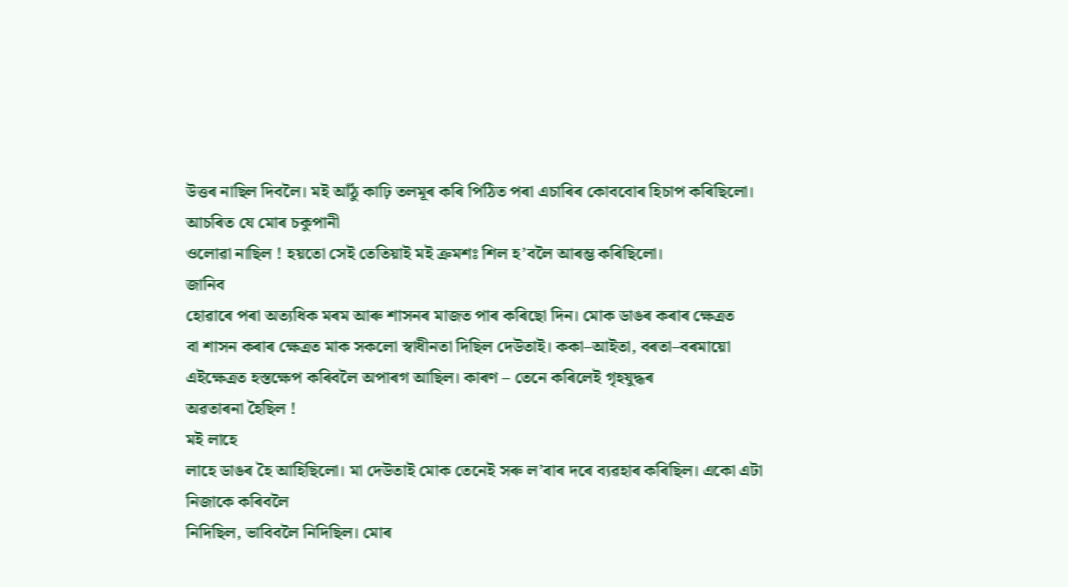উত্তৰ নাছিল দিবলৈ। মই আঁঠু কাঢ়ি তলমূৰ কৰি পিঠিত পৰা এচাৰিৰ কোববোৰ হিচাপ কৰিছিলো। আচৰিত যে মোৰ চকুপানী
ওলোৱা নাছিল ! হয়তো সেই তেতিয়াই মই ক্ৰমশঃ শিল হ’বলৈ আৰম্ভ কৰিছিলো।
জানিব
হোৱাৰে পৰা অত্যধিক মৰম আৰু শাসনৰ মাজত পাৰ কৰিছো দিন। মোক ডাঙৰ কৰাৰ ক্ষেত্ৰত
বা শাসন কৰাৰ ক্ষেত্ৰত মাক সকলো স্বাধীনতা দিছিল দেউতাই। ককা–আইতা, বৰতা–বৰমায়ো
এইক্ষেত্ৰত হস্তক্ষেপ কৰিবলৈ অপাৰগ আছিল। কাৰণ – তেনে কৰিলেই গৃহযুদ্ধৰ
অৱতাৰনা হৈছিল !
মই লাহে
লাহে ডাঙৰ হৈ আহিছিলো। মা দেউতাই মোক তেনেই সৰু ল’ৰাৰ দৰে ব্যৱহাৰ কৰিছিল। একো এটা নিজাকে কৰিবলৈ
নিদিছিল, ভাবিবলৈ নিদিছিল। মোৰ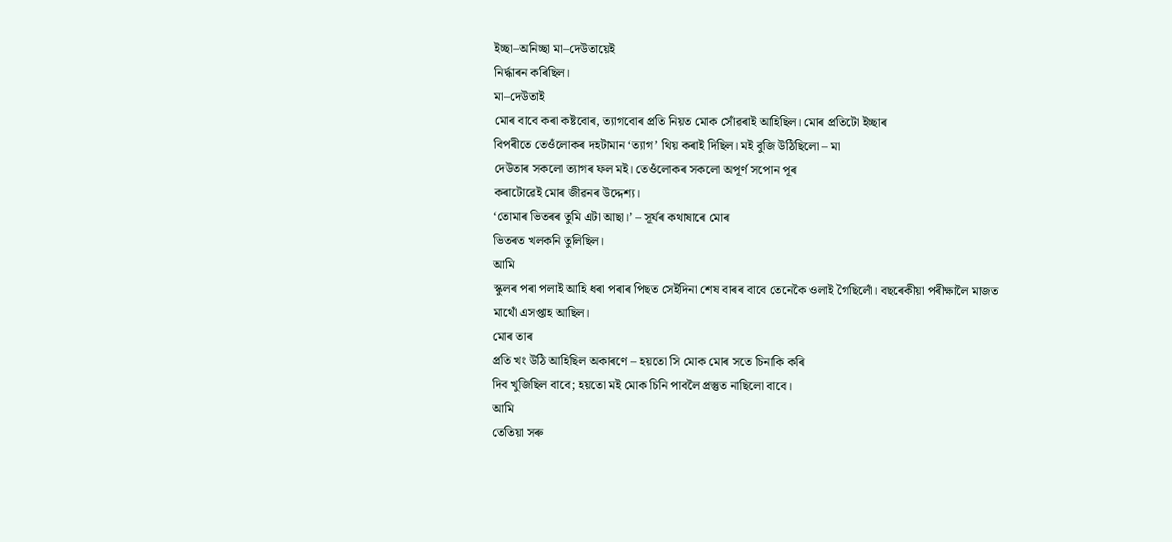ইচ্ছা–অনিচ্ছা মা–দেউতায়েই
নিৰ্দ্ধাৰন কৰিছিল।
মা–দেউতাই
মোৰ বাবে কৰা কষ্টবোৰ, ত্যাগবোৰ প্ৰতি নিয়ত মোক সোঁৱৰাই আহিছিল। মোৰ প্ৰতিটো ইচ্ছাৰ
বিপৰীতে তেওঁলোকৰ দহটামান ‘ত্যাগ’ থিয় কৰাই দিছিল। মই বুজি উঠিছিলো – মা
দেউতাৰ সকলো ত্যাগৰ ফল মই। তেওঁলোকৰ সকলো অপূৰ্ণ সপোন পূৰ
কৰাটোৱেই মোৰ জীৱনৰ উদ্দেশ্য।
‘তোমাৰ ভিতৰৰ তুমি এটা আছা।’ – সূৰ্যৰ কথাষাৰে মোৰ
ভিতৰত খলকনি তুলিছিল।
আমি
স্কুলৰ পৰা পলাই আহি ধৰা পৰাৰ পিছত সেইদিনা শেষ বাৰৰ বাবে তেনেকৈ ওলাই গৈছিলোঁ। বছৰেকীয়া পৰীক্ষালৈ মাজত
মাথোঁ এসপ্তাহ আছিল।
মোৰ তাৰ
প্ৰতি খং উঠি আহিছিল অকাৰণে – হয়তো সি মোক মোৰ সতে চিনাকি কৰি
দিব খুজিছিল বাবে; হয়তো মই মোক চিনি পাবলৈ প্ৰস্তুত নাছিলো বাবে।
আমি
তেতিয়া সৰু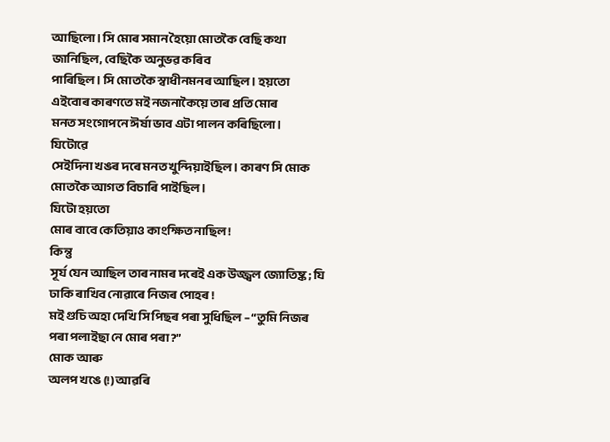আছিলো। সি মোৰ সমান হৈয়ো মোতকৈ বেছি কথা জানিছিল, বেছিকৈ অনুভৱ কৰিব
পাৰিছিল। সি মোতকৈ স্বাধীনমনৰ আছিল। হয়তো এইবোৰ কাৰণতে মই নজনাকৈয়ে তাৰ প্ৰতি মোৰ
মনত সংগোপনে ঈৰ্ষা ভাব এটা পালন কৰিছিলো।
যিটোৱে
সেইদিনা খঙৰ দৰে মনত খুন্দিয়াইছিল। কাৰণ সি মোক মোতকৈ আগত বিচাৰি পাইছিল।
যিটো হয়তো
মোৰ বাবে কেতিয়াও কাংক্ষিত নাছিল !
কিন্তু
সূৰ্য যেন আছিল তাৰ নামৰ দৰেই এক উজ্জ্বল জ্যোতিষ্ক; যি ঢাকি ৰাখিব নোৱাৰে নিজৰ পোহৰ !
মই গুচি অহা দেখি সি পিছৰ পৰা সুধিছিল – “তুমি নিজৰ পৰা পলাইছা নে মোৰ পৰা ?”
মোক আৰু
অলপ খঙে (!) আৱৰি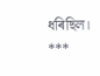ধৰিছিল।
***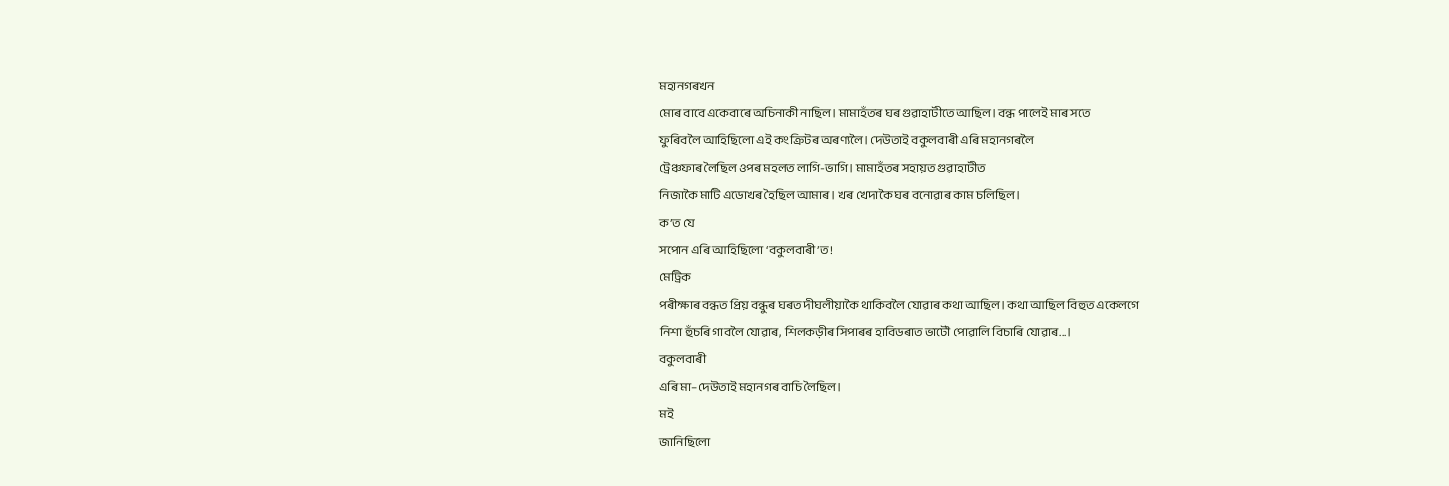মহানগৰখন
মোৰ বাবে একেবাৰে অচিনাকী নাছিল। মামাহঁতৰ ঘৰ গুৱাহাটীতে আছিল। বন্ধ পালেই মাৰ সতে
ফুৰিবলৈ আহিছিলো এই কংক্ৰিটৰ অৰণ্যলৈ। দেউতাই বকুলবাৰী এৰি মহানগৰলৈ
ট্ৰেঞ্চফাৰ লৈছিল ওপৰ মহলত লাগি-ভাগি। মামাহঁতৰ সহায়ত গুৱাহাটীত
নিজাকৈ মাটি এডোখৰ হৈছিল আমাৰ। খৰ খেদাকৈ ঘৰ বনোৱাৰ কাম চলিছিল।
ক’ত যে
সপোন এৰি আহিছিলো ‘বকুলবাৰী’ত !
মেট্ৰিক
পৰীক্ষাৰ বন্ধত প্ৰিয় বন্ধুৰ ঘৰত দীঘলীয়াকৈ থাকিবলৈ যোৱাৰ কথা আছিল। কথা আছিল বিহুত একেলগে
নিশা হুঁচৰি গাবলৈ যোৱাৰ, শিলকড়ীৰ সিপাৰৰ হাবিডৰাত ভাটৌ পোৱালি বিচাৰি যোৱাৰ...।
বকুলবাৰী
এৰি মা–দেউতাই মহানগৰ বাচি লৈছিল।
মই
জানিছিলো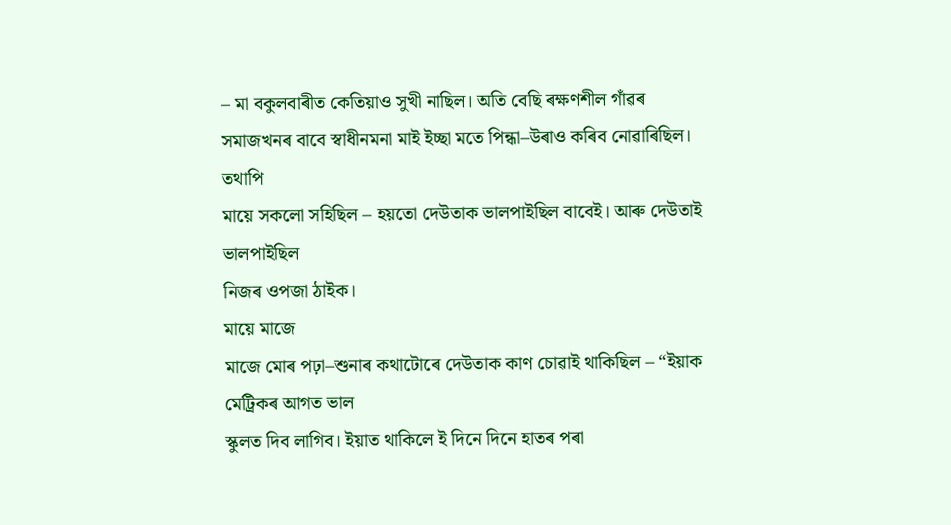– মা বকুলবাৰীত কেতিয়াও সুখী নাছিল। অতি বেছি ৰক্ষণশীল গাঁৱৰ
সমাজখনৰ বাবে স্বাধীনমনা মাই ইচ্ছা মতে পিন্ধা–উৰাও কৰিব নোৱাৰিছিল।
তথাপি
মায়ে সকলো সহিছিল – হয়তো দেউতাক ভালপাইছিল বাবেই। আৰু দেউতাই ভালপাইছিল
নিজৰ ওপজা ঠাইক।
মায়ে মাজে
মাজে মোৰ পঢ়া–শুনাৰ কথাটোৰে দেউতাক কাণ চোৱাই থাকিছিল – “ইয়াক মেট্ৰিকৰ আগত ভাল
স্কুলত দিব লাগিব। ইয়াত থাকিলে ই দিনে দিনে হাতৰ পৰা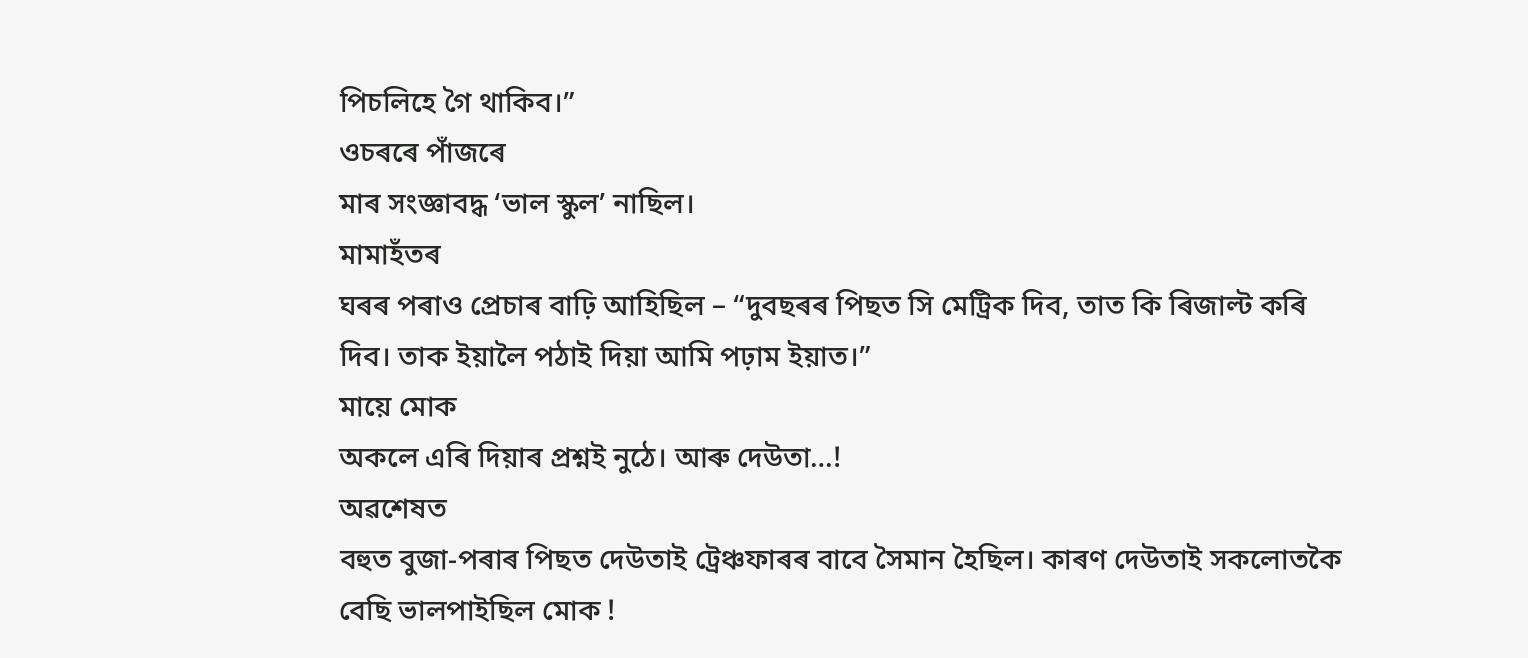পিচলিহে গৈ থাকিব।”
ওচৰৰে পাঁজৰে
মাৰ সংজ্ঞাবদ্ধ ‘ভাল স্কুল’ নাছিল।
মামাহঁতৰ
ঘৰৰ পৰাও প্ৰেচাৰ বাঢ়ি আহিছিল – “দুবছৰৰ পিছত সি মেট্ৰিক দিব, তাত কি ৰিজাল্ট কৰি
দিব। তাক ইয়ালৈ পঠাই দিয়া আমি পঢ়াম ইয়াত।”
মায়ে মোক
অকলে এৰি দিয়াৰ প্ৰশ্নই নুঠে। আৰু দেউতা…!
অৱশেষত
বহুত বুজা-পৰাৰ পিছত দেউতাই ট্ৰেঞ্চফাৰৰ বাবে সৈমান হৈছিল। কাৰণ দেউতাই সকলোতকৈ
বেছি ভালপাইছিল মোক !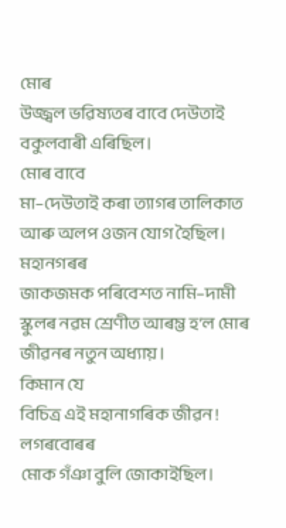মোৰ
উজ্জ্বল ভৱিষ্যতৰ বাবে দেউতাই বকুলবাৰী এৰিছিল।
মোৰ বাবে
মা–দেউতাই কৰা ত্যাগৰ তালিকাত আৰু অলপ ওজন যোগ হৈছিল।
মহানগৰৰ
জাকজমক পৰিবেশত নামি–দামী স্কুলৰ নৱম শ্ৰেণীত আৰম্ভ হ’ল মোৰ জীৱনৰ নতুন অধ্যায়।
কিমান যে
বিচিত্ৰ এই মহানাগৰিক জীৱন !
লগৰবোৰৰ
মোক গঁঞা বুলি জোকাইছিল।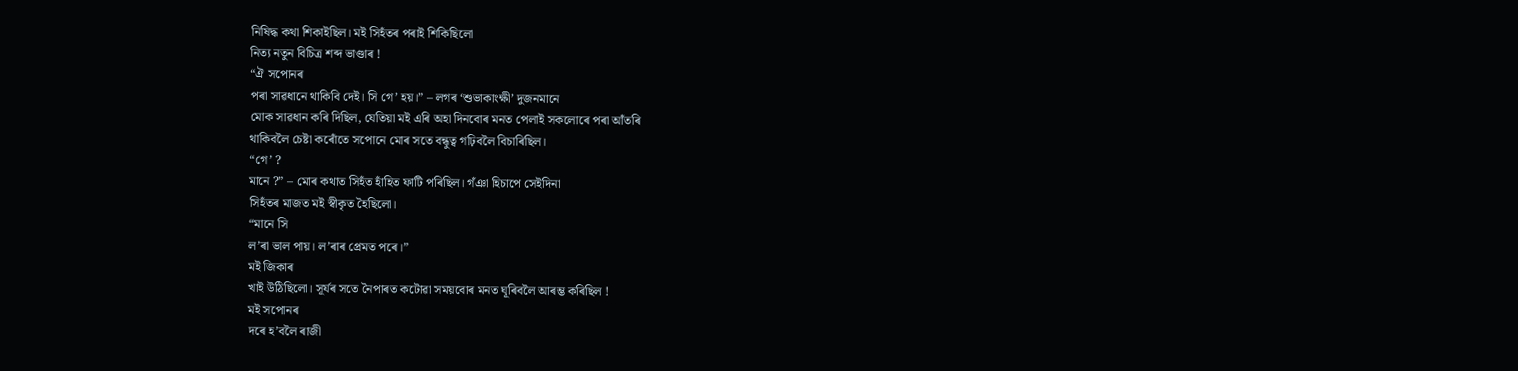নিষিদ্ধ কথা শিকাইছিল। মই সিহঁতৰ পৰাই শিকিছিলো
নিত্য নতুন বিচিত্ৰ শব্দ ভাণ্ডাৰ !
“ঐ সপোনৰ
পৰা সাৱধানে থাকিবি দেই। সি গে’ হয়।” – লগৰ ‘শুভাকাংক্ষী’ দুজনমানে
মোক সাৱধান কৰি দিছিল, যেতিয়া মই এৰি অহা দিনবোৰ মনত পেলাই সকলোৰে পৰা আঁতৰি
থাকিবলৈ চেষ্টা কৰোঁতে সপোনে মোৰ সতে বন্ধুত্ব গঢ়িবলৈ বিচাৰিছিল।
“গে’ ?
মানে ?” – মোৰ কথাত সিহঁত হাঁহিত ফাটি পৰিছিল। গঁঞা হিচাপে সেইদিনা
সিহঁতৰ মাজত মই স্বীকৃত হৈছিলো।
“মানে সি
ল’ৰা ভাল পায়। ল’ৰাৰ প্ৰেমত পৰে।”
মই জিকাৰ
খাই উঠিছিলো। সূৰ্যৰ সতে নৈপাৰত কটোৱা সময়বোৰ মনত ঘূৰিবলৈ আৰম্ভ কৰিছিল !
মই সপোনৰ
দৰে হ’বলৈ ৰাজী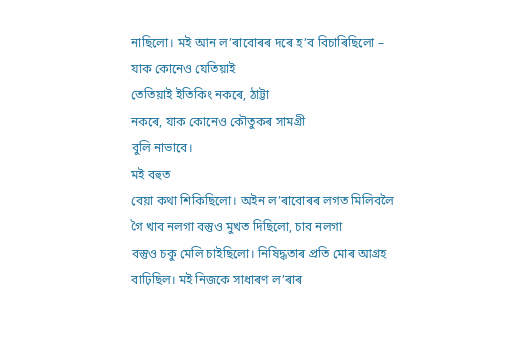নাছিলো। মই আন ল’ৰাবোৰৰ দৰে হ’ব বিচাৰিছিলো – যাক কোনেও যেতিয়াই
তেতিয়াই ইতিকিং নকৰে, ঠাট্টা
নকৰে, যাক কোনেও কৌতুকৰ সামগ্ৰী
বুলি নাভাবে।
মই বহুত
বেয়া কথা শিকিছিলো। অইন ল’ৰাবোৰৰ লগত মিলিবলৈ গৈ খাব নলগা বস্তুও মুখত দিছিলো, চাব নলগা
বস্তুও চকু মেলি চাইছিলো। নিষিদ্ধতাৰ প্ৰতি মোৰ আগ্ৰহ বাঢ়িছিল। মই নিজকে সাধাৰণ ল’ৰাৰ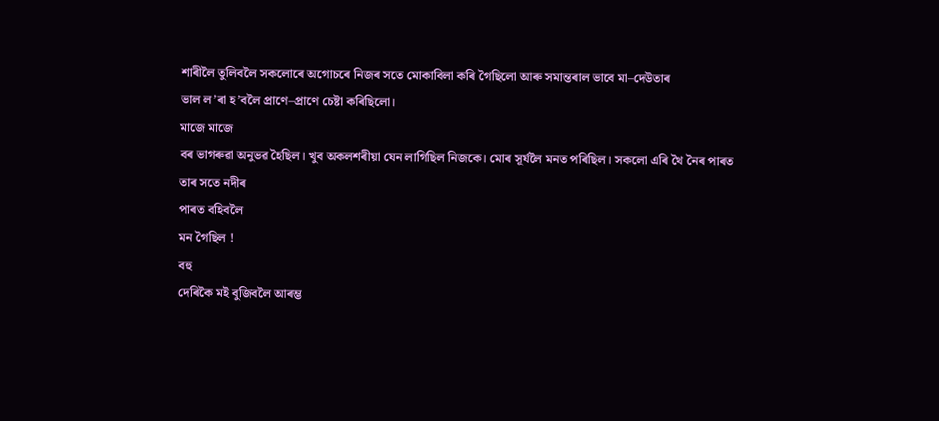শাৰীলৈ তুলিবলৈ সকলোৰে অগোচৰে নিজৰ সতে মোকাবিলা কৰি গৈছিলো আৰু সমান্তৰাল ভাবে মা–দেউতাৰ
ভাল ল’ৰা হ’বলৈ প্ৰাণে–প্ৰাণে চেষ্টা কৰিছিলো।
মাজে মাজে
বৰ ভাগৰুৱা অনুভৱ হৈছিল। খুব অকলশৰীয়া যেন লাগিছিল নিজকে। মোৰ সূৰ্যলৈ মনত পৰিছিল। সকলো এৰি থৈ নৈৰ পাৰত
তাৰ সতে নদীৰ
পাৰত বহিবলৈ
মন গৈছিল !
বহু
দেৰিকৈ মই বুজিবলৈ আৰম্ভ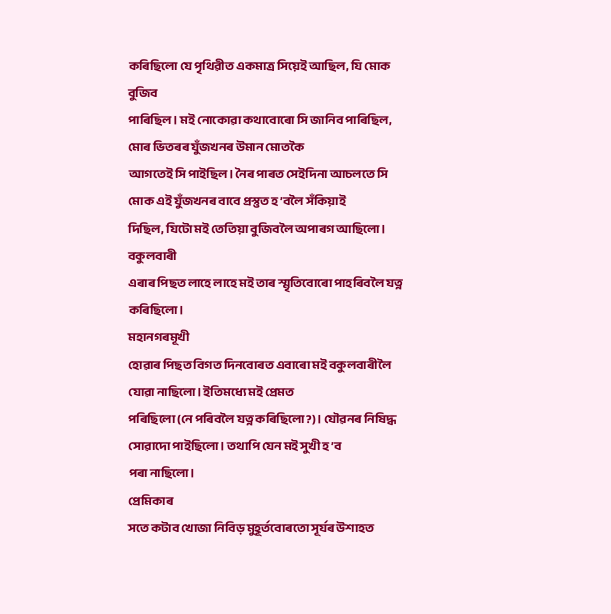কৰিছিলো যে পৃথিৱীত একমাত্ৰ সিয়েই আছিল, যি মোক বুজিব
পাৰিছিল। মই নোকোৱা কথাবোৰো সি জানিব পাৰিছিল, মোৰ ভিতৰৰ যুঁজখনৰ উমান মোতকৈ
আগতেই সি পাইছিল। নৈৰ পাৰত সেইদিনা আচলতে সি মোক এই যুঁজখনৰ বাবে প্ৰস্তুত হ’বলৈ সঁকিয়াই
দিছিল, যিটো মই তেতিয়া বুজিবলৈ অপাৰগ আছিলো।
বকুলবাৰী
এৰাৰ পিছত লাহে লাহে মই তাৰ স্মৃতিবোৰো পাহৰিবলৈ যত্ন কৰিছিলো।
মহানগৰমূখী
হোৱাৰ পিছত বিগত দিনবোৰত এবাৰো মই বকুলবাৰীলৈ যোৱা নাছিলো। ইতিমধ্যে মই প্ৰেমত
পৰিছিলো (নে পৰিবলৈ যত্ন কৰিছিলো ?)। যৌৱনৰ নিষিদ্ধ সোৱাদো পাইছিলো। তথাপি যেন মই সুখী হ’ব
পৰা নাছিলো।
প্ৰেমিকাৰ
সতে কটাব খোজা নিবিড় মুহূৰ্তবোৰতো সূৰ্যৰ উশাহত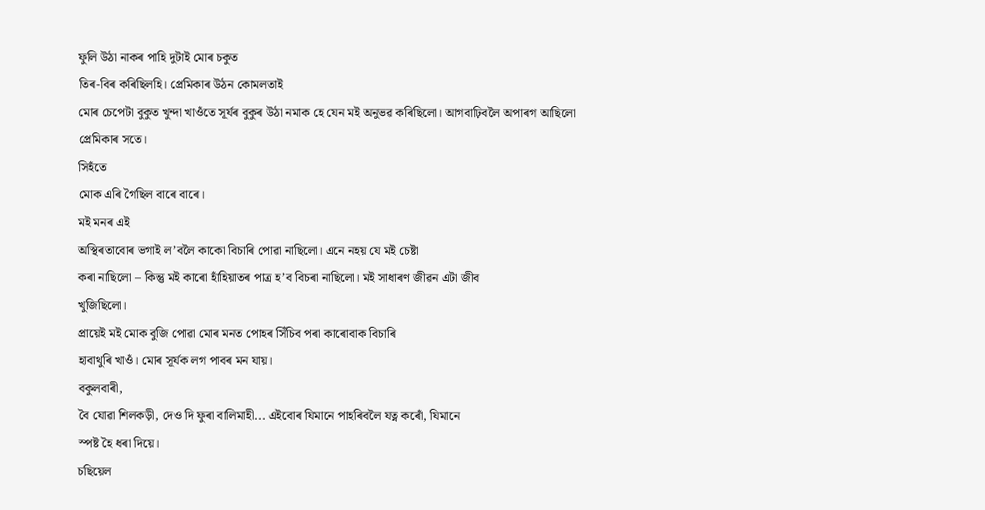ফুলি উঠা নাকৰ পাহি দুটাই মোৰ চকুত
তিৰ-বিৰ কৰিছিলহি। প্ৰেমিকাৰ উঠন কোমলতাই
মোৰ চেপেটা বুকুত খুন্দা খাওঁতে সূৰ্যৰ বুকুৰ উঠা নমাক হে যেন মই অনুভৱ কৰিছিলো। আগবাঢ়িবলৈ অপাৰগ আছিলো
প্ৰেমিকাৰ সতে।
সিহঁতে
মোক এৰি গৈছিল বাৰে বাৰে।
মই মনৰ এই
অস্থিৰতাবোৰ ভগাই ল’বলৈ কাকো বিচাৰি পোৱা নাছিলো। এনে নহয় যে মই চেষ্টা
কৰা নাছিলো – কিন্তু মই কাৰো হাঁহিয়াতৰ পাত্ৰ হ’ব বিচৰা নাছিলো। মই সাধাৰণ জীৱন এটা জীব
খুজিছিলো।
প্ৰায়েই মই মোক বুজি পোৱা মোৰ মনত পোহৰ সিঁচিব পৰা কাৰোবাক বিচাৰি
হাবাথুৰি খাওঁ। মোৰ সূৰ্যক লগ পাবৰ মন যায়।
বকুলবাৰী,
বৈ যোৱা শিলকড়ী, দেও দি ফুৰা বালিমাহী... এইবোৰ যিমানে পাহৰিবলৈ যত্ন কৰোঁ, যিমানে
স্পষ্ট হৈ ধৰা দিয়ে।
চছিয়েল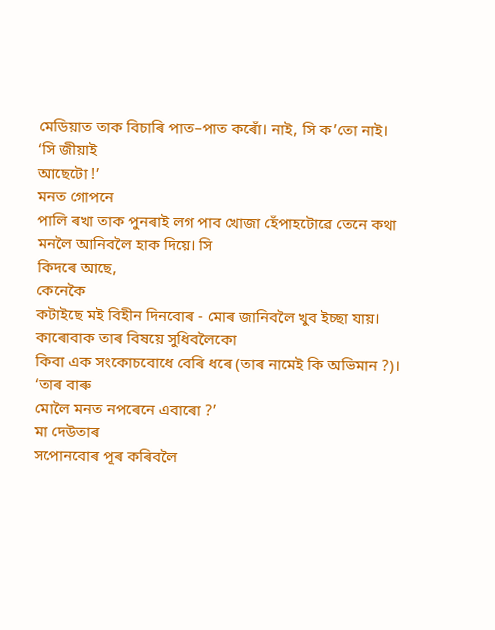মেডিয়াত তাক বিচাৰি পাত–পাত কৰোঁ। নাই, সি ক’তো নাই।
‘সি জীয়াই
আছেটো !’
মনত গোপনে
পালি ৰখা তাক পুনৰাই লগ পাব খোজা হেঁপাহটোৱে তেনে কথা মনলৈ আনিবলৈ হাক দিয়ে। সি
কিদৰে আছে,
কেনেকৈ
কটাইছে মই বিহীন দিনবোৰ - মোৰ জানিবলৈ খুব ইচ্ছা যায়। কাৰোবাক তাৰ বিষয়ে সুধিবলৈকো
কিবা এক সংকোচবোধে বেৰি ধৰে (তাৰ নামেই কি অভিমান ?)।
‘তাৰ বাৰু
মোলৈ মনত নপৰেনে এবাৰো ?’
মা দেউতাৰ
সপোনবোৰ পূৰ কৰিবলৈ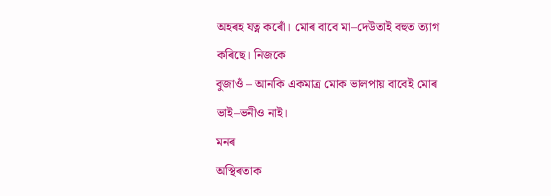অহৰহ যত্ন কৰোঁ। মোৰ বাবে মা–দেউতাই বহুত ত্যাগ কৰিছে। নিজকে
বুজাওঁ – আনকি একমাত্ৰ মোক ভালপায় বাবেই মোৰ ভাই–ভনীও নাই।
মনৰ
অস্থিৰতাক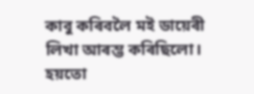কাবু কৰিবলৈ মই ডায়েৰী লিখা আৰম্ভ কৰিছিলো। হয়তো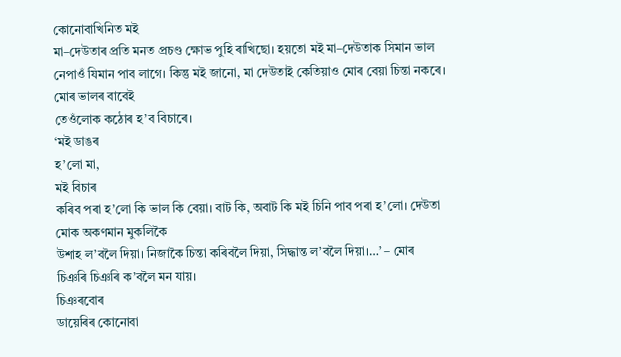কোনোবাখিনিত মই
মা–দেউতাৰ প্ৰতি মনত প্ৰচণ্ড ক্ষোভ পুহি ৰাখিছো। হয়তো মই মা–দেউতাক সিমান ভাল
নেপাওঁ যিমান পাব লাগে। কিন্তু মই জানো, মা দেউতাই কেতিয়াও মোৰ বেয়া চিন্তা নকৰে। মোৰ ভালৰ বাবেই
তেওঁলোক কঠোৰ হ’ব বিচাৰে।
‘মই ডাঙৰ
হ’লো মা,
মই বিচাৰ
কৰিব পৰা হ’লো কি ভাল কি বেয়া। বাট কি, অবাট কি মই চিনি পাব পৰা হ’লো। দেউতা মোক অকণমান মুকলিকৈ
উশাহ ল’বলৈ দিয়া। নিজাকৈ চিন্তা কৰিবলৈ দিয়া, সিদ্ধান্ত ল’বলৈ দিয়া।…’ – মোৰ
চিঞৰি চিঞৰি ক’বলৈ মন যায়।
চিঞৰবোৰ
ডায়েৰিৰ কোনোবা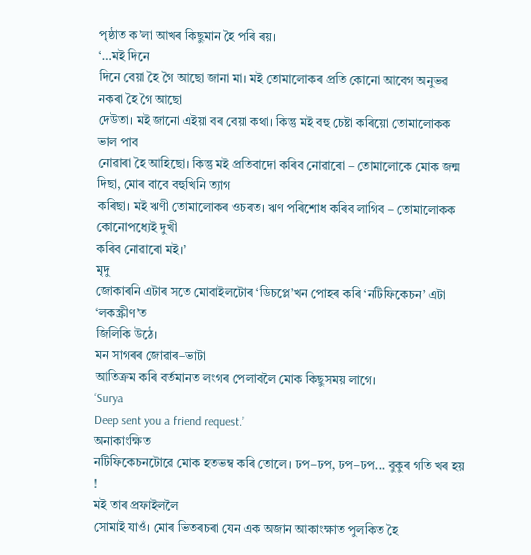পৃষ্ঠাত ক’লা আখৰ কিছুমান হৈ পৰি ৰয়।
‘…মই দিনে
দিনে বেয়া হৈ গৈ আছো জানা মা। মই তোমালোকৰ প্ৰতি কোনো আবেগ অনুভৱ নকৰা হৈ গৈ আছো
দেউতা। মই জানো এইয়া বৰ বেয়া কথা। কিন্তু মই বহু চেষ্টা কৰিয়ো তোমালোকক ভাল পাব
নোৱাৰা হৈ আহিছো। কিন্তু মই প্ৰতিবাদো কৰিব নোৱাৰো – তোমালোকে মোক জন্ম দিছা, মোৰ বাবে বহুখিনি ত্যাগ
কৰিছা। মই ঋণী তোমালোকৰ ওচৰত। ঋণ পৰিশোধ কৰিব লাগিব – তোমালোকক কোনোপধ্যেই দুখী
কৰিব নোৱাৰো মই।’
মৃদু
জোকাৰনি এটাৰ সতে মোবাইলটোৰ ‘ডিচপ্লে’খন পোহৰ কৰি ‘নটিফিকেচন’ এটা ‘লকস্ক্ৰীণ’ত
জিলিকি উঠে।
মন সাগৰৰ জোৱাৰ–ভাটা
আতিক্ৰম কৰি বৰ্তমানত লংগৰ পেলাবলৈ মোক কিছুসময় লাগে।
‘Surya
Deep sent you a friend request.’
অনাকাংক্ষিত
নটিফিকেচনটোৱে মোক হতভম্ব কৰি তোলে। ঢপ–ঢপ, ঢপ–ঢপ... বুকুৰ গতি খৰ হয় !
মই তাৰ প্ৰফাইললৈ
সোমাই যাওঁ। মোৰ ভিতৰচৰা যেন এক অজান আকাংক্ষাত পুলকিত হৈ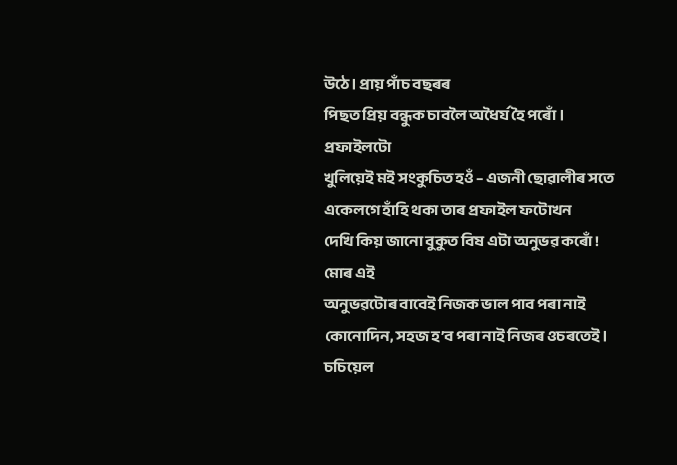উঠে। প্ৰায় পাঁচ বছৰৰ
পিছত প্ৰিয় বন্ধুক চাবলৈ অধৈৰ্য হৈ পৰোঁ।
প্ৰফাইলটো
খুলিয়েই মই সংকুচিত হওঁ – এজনী ছোৱালীৰ সতে একেলগে হাঁহি থকা তাৰ প্ৰফাইল ফটোখন
দেখি কিয় জানো বুকুত বিষ এটা অনুভৱ কৰোঁ !
মোৰ এই
অনুভৱটোৰ বাবেই নিজক ভাল পাব পৰা নাই কোনোদিন, সহজ হ’ব পৰা নাই নিজৰ ওচৰতেই।
চচিয়েল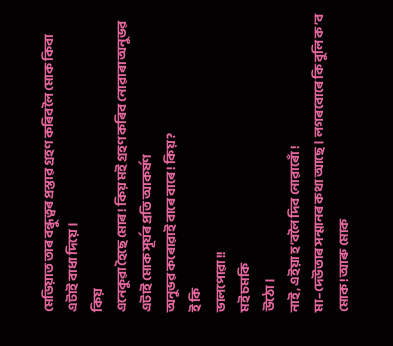মেডিয়াত তাৰ বন্ধুত্বৰ প্ৰস্তাৱ গ্ৰহণ কৰিবলৈ মোক কিবা এটাই বাধা দিয়ে।
কিয়
এনেকুৱা হৈছে মোৰ ! কিয় মই গ্ৰহণ কৰিব নোৱাৰা অনুভৱ এটাই মোক সূৰ্যৰ প্ৰতি আকৰ্ষণ
অনুভৱ কৰোৱাই বাৰে বাৰে ! কিয় ?
ই কি
ভালপোৱা !!
মই চমকি
উঠো।
নাই, এইয়া হ’বলৈ দিব নোৱাৰোঁ !
মা–দেউতাৰ সন্মানৰ কথা আছে। লগৰবোৰে কি বুলি ক’ব মোক ! আৰু মোক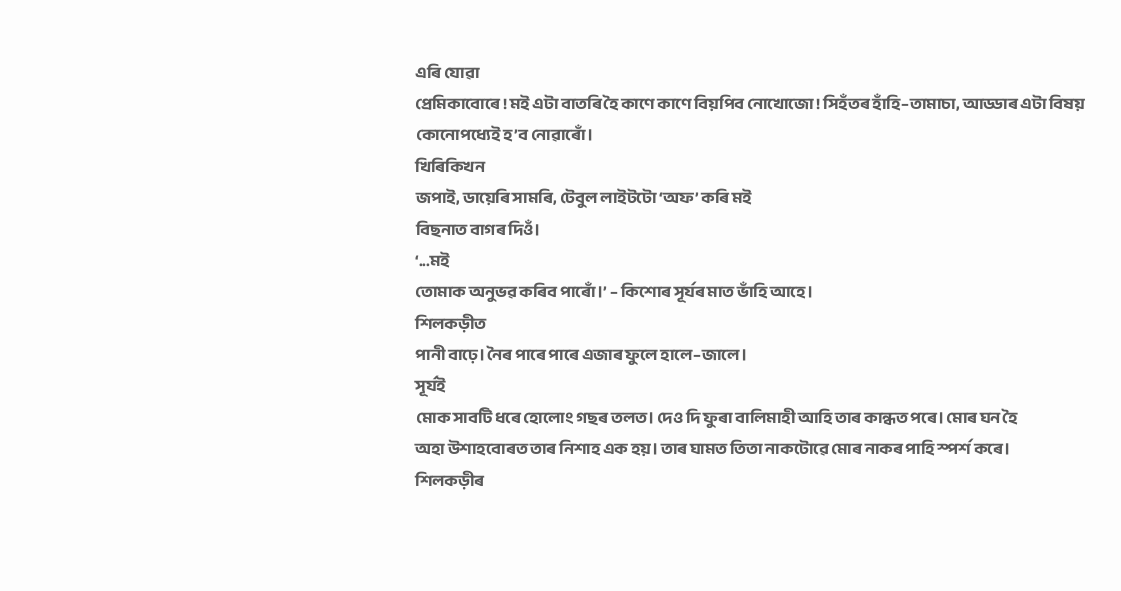এৰি যোৱা
প্ৰেমিকাবোৰে ! মই এটা বাতৰি হৈ কাণে কাণে বিয়পিব নোখোজো ! সিহঁতৰ হাঁহি–তামাচা, আড্ডাৰ এটা বিষয়
কোনোপধ্যেই হ’ব নোৱাৰোঁ।
খিৰিকিখন
জপাই, ডায়েৰি সামৰি, টেবুল লাইটটো ‘অফ’ কৰি মই
বিছনাত বাগৰ দিওঁ।
‘...মই
তোমাক অনুভৱ কৰিব পাৰোঁ।’ – কিশোৰ সূৰ্যৰ মাত ভাঁহি আহে।
শিলকড়ীত
পানী বাঢ়ে। নৈৰ পাৰে পাৰে এজাৰ ফুলে হালে–জালে।
সূৰ্যই
মোক সাবটি ধৰে হোলোং গছৰ তলত। দেও দি ফুৰা বালিমাহী আহি তাৰ কান্ধত পৰে। মোৰ ঘন হৈ
অহা উশাহবোৰত তাৰ নিশাহ এক হয়। তাৰ ঘামত তিতা নাকটোৱে মোৰ নাকৰ পাহি স্পৰ্শ কৰে।
শিলকড়ীৰ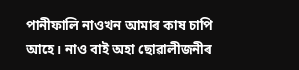পানীফালি নাওখন আমাৰ কাষ চাপি আহে। নাও বাই অহা ছোৱালীজনীৰ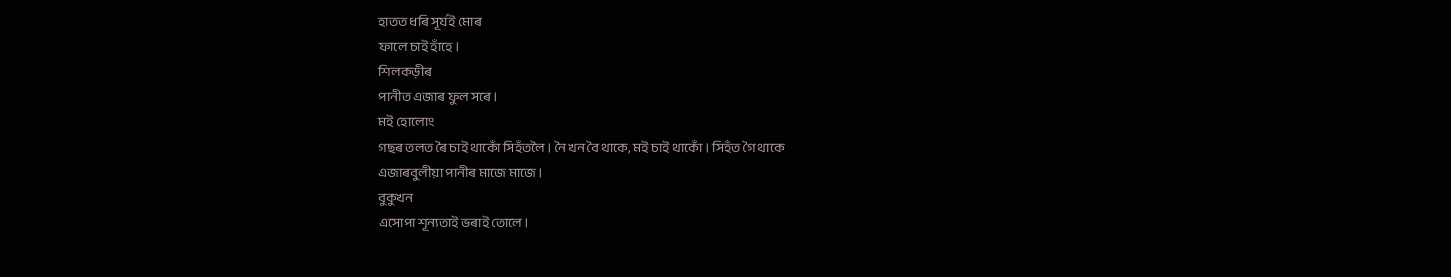হাতত ধৰি সূৰ্যই মোৰ
ফালে চাই হাঁহে।
শিলকড়ীৰ
পানীত এজাৰ ফুল সৰে।
মই হোলোং
গছৰ তলত ৰৈ চাই থাকোঁ সিহঁতলৈ। নৈ খন বৈ থাকে, মই চাই থাকোঁ। সিহঁত গৈ থাকে
এজাৰবুলীয়া পানীৰ মাজে মাজে।
বুকুখন
এসোপা শূন্যতাই ভৰাই তোলে।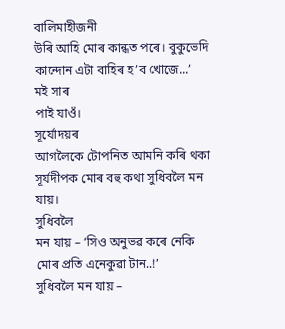বালিমাহীজনী
উৰি আহি মোৰ কান্ধত পৰে। বুকুভেদি কান্দোন এটা বাহিৰ হ’ব খোজে...’
মই সাৰ
পাই যাওঁ।
সূৰ্যোদয়ৰ
আগলৈকে টোপনিত আমনি কৰি থকা সূৰ্যদীপক মোৰ বহু কথা সুধিবলৈ মন যায়।
সুধিবলৈ
মন যায় – ‘সিও অনুভৱ কৰে নেকি মোৰ প্ৰতি এনেকুৱা টান..!’
সুধিবলৈ মন যায় –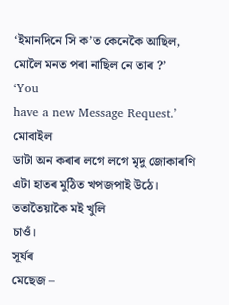‘ইমানদিনে সি ক’ত কেনেকৈ আছিল, মোলৈ মনত পৰা নাছিল নে তাৰ ?’
‘You
have a new Message Request.’
মোবাইল
ডাটা অন কৰাৰ লগে লগে মৃদু জোকাৰণি এটা হাতৰ মুঠিত খপজপাই উঠে। ততাতৈয়াকৈ মই খুলি
চাওঁ।
সূৰ্যৰ
মেছেজ –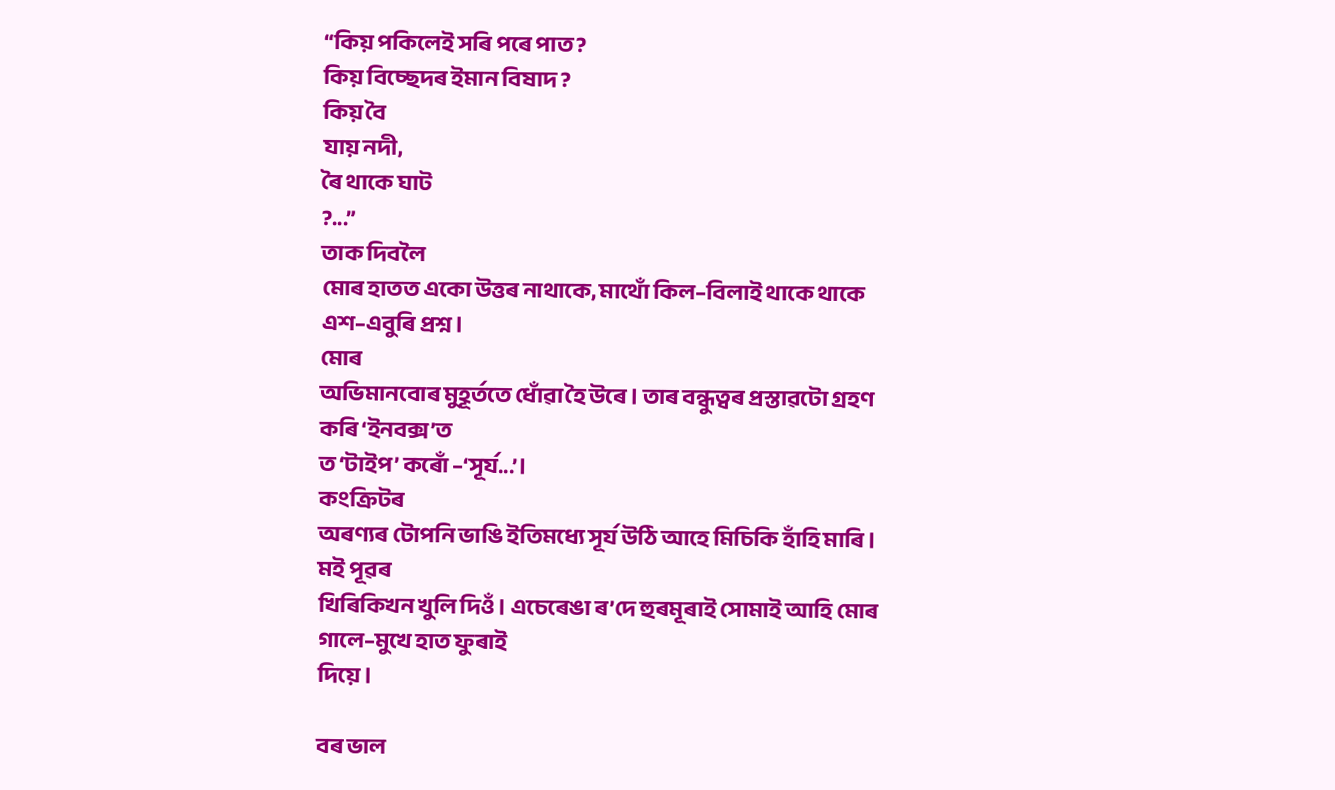“কিয় পকিলেই সৰি পৰে পাত ?
কিয় বিচ্ছেদৰ ইমান বিষাদ ?
কিয় বৈ
যায় নদী,
ৰৈ থাকে ঘাট
?...”
তাক দিবলৈ
মোৰ হাতত একো উত্তৰ নাথাকে, মাথোঁ কিল–বিলাই থাকে থাকে এশ–এবুৰি প্ৰশ্ন।
মোৰ
অভিমানবোৰ মুহূৰ্ততে ধোঁৱা হৈ উৰে। তাৰ বন্ধুত্বৰ প্ৰস্তাৱটো গ্ৰহণ কৰি ‘ইনবক্স’ত
ত ‘টাইপ’ কৰোঁ –‘সূৰ্য...’।
কংক্ৰিটৰ
অৰণ্যৰ টোপনি ভাঙি ইতিমধ্যে সূৰ্য উঠি আহে মিচিকি হাঁহি মাৰি।
মই পূৱৰ
খিৰিকিখন খুলি দিওঁ। এচেৰেঙা ৰ’দে হুৰমূৰাই সোমাই আহি মোৰ গালে–মুখে হাত ফুৰাই
দিয়ে।

বৰ ভাল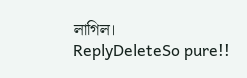লাগিল।
ReplyDeleteSo pure!!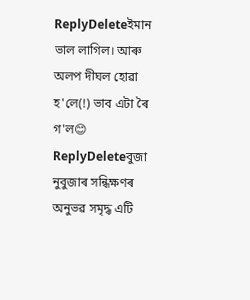ReplyDeleteইমান ভাল লাগিল। আৰু অলপ দীঘল হোৱা হ'লে(!) ভাব এটা ৰৈ গ'ল😊
ReplyDeleteবুজা নুবুজাৰ সন্ধিক্ষণৰ অনুভৱ সমৃদ্ধ এটি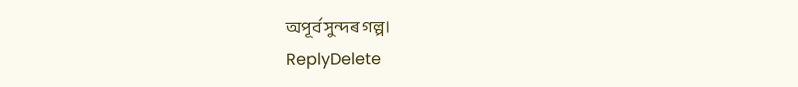অপূৰ্ব সুন্দৰ গল্প।
ReplyDelete